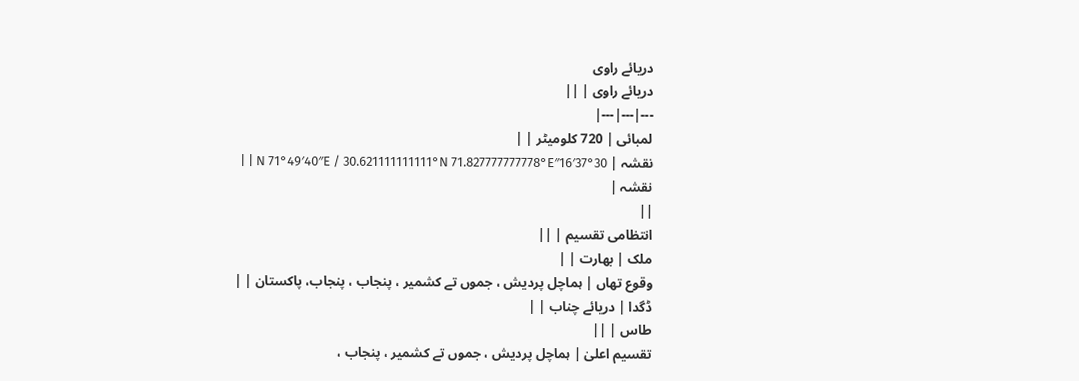دریائے راوی
دریائے راوی | ||
---|---|---|
لمبائی | 720 کلومیٹر | |
نقشہ | 30°37′16″N 71°49′40″E / 30.621111111111°N 71.827777777778°E | |
نقشہ |
||
انتظامی تقسیم | ||
ملک | بھارت | |
وقوع تھاں | ہماچل پردیش ، جموں تے کشمیر ، پنجاب ، پنجاب، پاکستان | |
ڈگدا | دریائے چناب | |
طاس | ||
تقسیم اعلیٰ | ہماچل پردیش ، جموں تے کشمیر ، پنجاب ،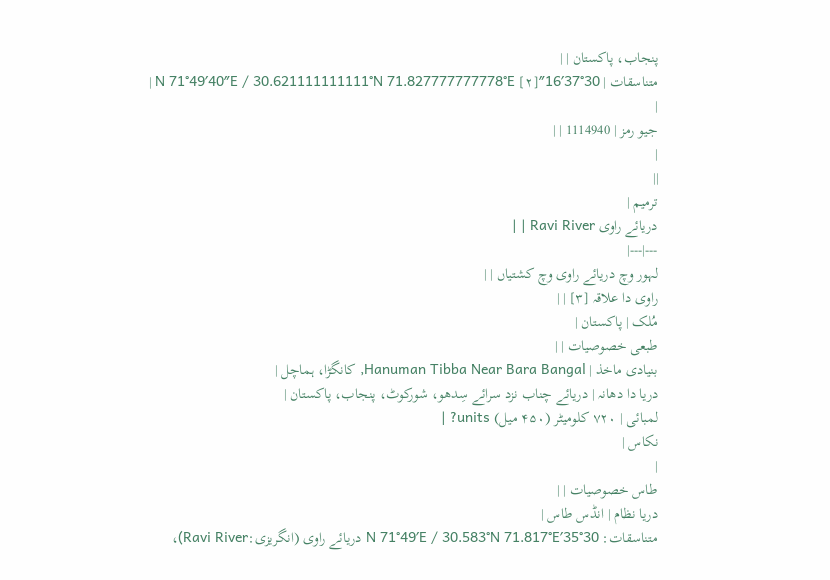پنجاب، پاکستان | |
متناسقات | 30°37′16″N 71°49′40″E / 30.621111111111°N 71.827777777778°E [۲] | |
جیو رمز | 1114940 | |
|
||
ترمیم |
دریائے راوی Ravi River | |
---|---|
لہور وچ دریائے راوی وچ کشتیاں | |
راوی دا علاقہ [۳] | |
مُلک | پاکستان |
طبعی خصوصیات | |
بنیادی ماخذ | Hanuman Tibba Near Bara Bangal, کانگڑا، ہماچل |
دریا دا دھانہ | دریائے چناب نزد سرائے سِدھو، شورکوٹ، پنجاب، پاکستان |
لمبائی | ۷۲۰ کلومیٹر (۴۵۰ میل) units? |
نکاس |
|
طاس خصوصیات | |
دریا نظام | انڈس طاس |
متناسقات: 30°35′N 71°49′E / 30.583°N 71.817°E دریائے راوی (انگریزی:Ravi River)،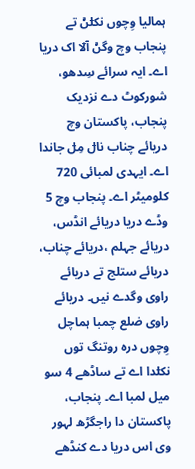ہمالیا وِچوں نکݪݨ تے پنجاب وچ وگݨ آݪا اک دریا اے۔ ایہ سرائے سِدھو، شورکوٹ دے نزدیک پنجاب، پاکستان وچ دریائے چناب ناݪ مِݪ جاندا اے۔ ایہدی لمبائی 720 کلومیٹر اے۔ پنجاب وچ 5 وڈے دریا دریائے انڈس، دریائے جہلم ،دریائے چناب، دریائے ستلج تے دریائے راوی وگدے نیں۔ دریائے راوی ضلع چمبا ہماچل وِچوں درہ روتنگ توں نکݪدا اے تے ساڈھے 4 سو میل لمبا اے۔ پنجاب، پاکستان دا راجگڑھ لہور وی اس دریا دے کنڈھے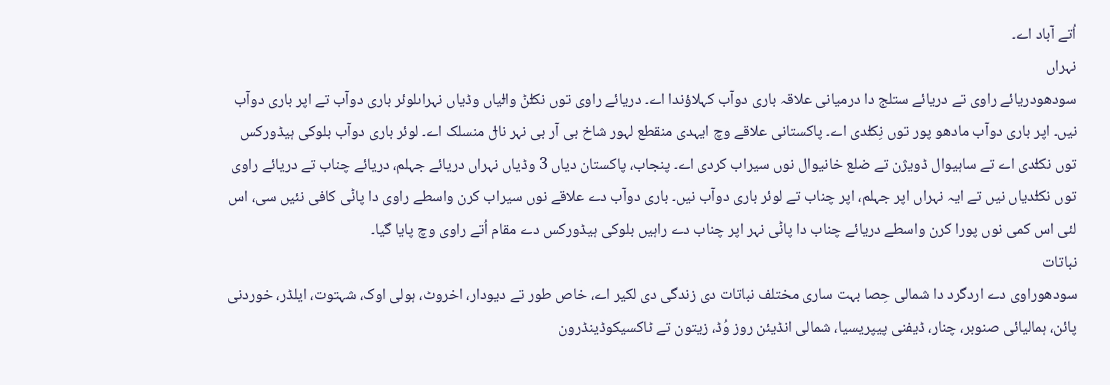اُتے آباد اے۔
نہراں
سودھودریائے راوی تے دریائے ستلج دا درمیانی علاقہ باری دوآب کہلاؤندا اے۔ دریائے راوی توں نکݪݨ واݪیاں وڈیاں نہراںلوئر باری دوآب تے اپر باری دوآب نیں۔ اپر باری دوآب مادھو پور توں نِکݪدی اے۔ پاکستانی علاقے وچ ایہدی منقطع لہور شاخ بی آر بی نہر ناݪ منسلک اے۔ لوئر باری دوآب بلوکی ہیڈورکس توں نکݪدی اے تے ساہیوال ڈویژن تے ضلع خانیوال نوں سیراب کردی اے۔ پنجاب، پاکستان دیاں 3 وڈیاں نہراں دریائے جہلم، دریائے چناب تے دریائے راوی توں نکݪدیاں نیں تے ایہ نہراں اپر جہلم، اپر چناب تے لوئر باری دوآب نیں۔ باری دوآب دے علاقے نوں سیراب کرن واسطے راوی دا پاݨی کافی نئیں سی، اس لئی اس کمی نوں پورا کرن واسطے دریائے چناب دا پاݨی نہر اپر چناب دے راہیں بلوکی ہیڈورکس دے مقام اُتے راوی وچ پایا گیا۔
نباتات
سودھوراوی دے اردگرد دا شمالی حِصا بہت ساری مختلف نباتات دی زندگی دی لکیر اے، خاص طور تے دیودار، اخروٹ، ہولی اوک، شہتوت، ایلڈر، خوردنی پائن، ہمالیائی صنوبر، چنار، ڈیفنی پیپریسیا، شمالی انڈیئن روز وُڈ، زیتون تے ٹاکسیکوڈینڈرون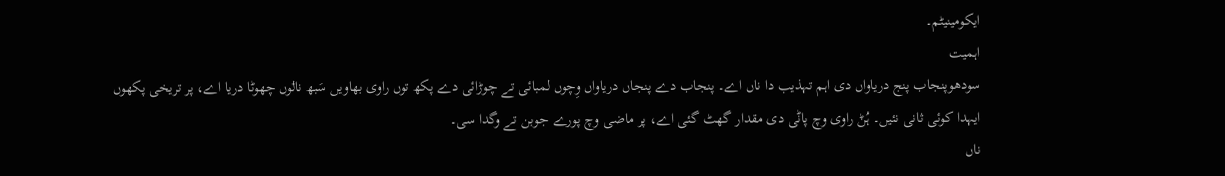ایکومینیٹم۔
اہمیت
سودھوپنجاب پنج دریاواں دی اہم تہذیب دا ناں اے۔ پنجاب دے پنجاں دریاواں وِچوں لمبائی تے چوڑائی دے پکھ توں راوی بھاویں سَبھ ناݪوں چھوٹا دریا اے، پر تریخی پکھوں ایہدا کوئی ثانی نئیں۔ ہُݨ راوی وچ پاݨی دی مقدار گھٹ گئی اے، پر ماضی وچ پورے جوبن تے وگدا سی۔
ناں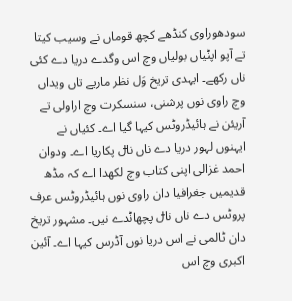سودھوراوی کنڈھے کچھ قوماں نے وسیب کیتا تے آپو اپݨیاں بولیاں وچ اس وگدے دریا دے کئی ناں رکھے۔ ایہدی تریخ وَل نظر ماریے تاں ویداں وچ راوی نوں پرشنی، سنسکرت وچ اراولی تے آریئن نے ہائیڈروٹس کیہا گیا اے۔ کئیاں نے ایہنوں لہور دریا دے ناں ناݪ پکاریا اے۔ ودوان احمد غزالی اپنی کتاب وچ لکھدا اے کہ مڈھ قدیمیں جغرافیا دان راوی نوں ہائیڈروٹس عرف پروٹس دے ناں ناݪ پچھاݨدے نیں۔ مشہور تریخ دان ٹالمی نے اس دریا نوں آڈرس کیہا اے۔ آئین اکبری وچ اس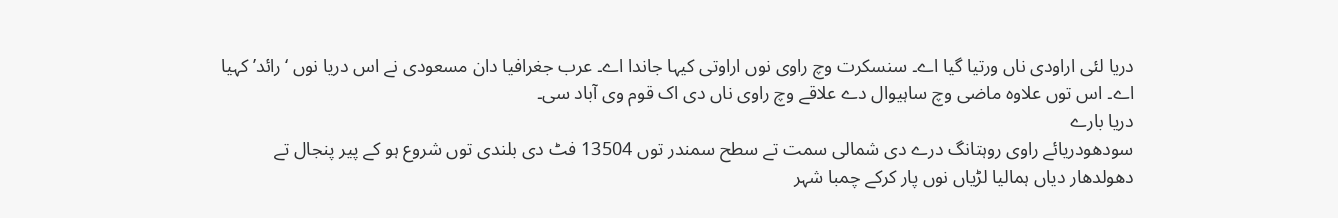دریا لئی اراودی ناں ورتیا گیا اے۔ سنسکرت وچ راوی نوں اراوتی کیہا جاندا اے۔ عرب جغرافیا دان مسعودی نے اس دریا نوں ‘رائد’ کہیا اے۔ اس توں علاوہ ماضی وچ ساہیوال دے علاقے وچ راوی ناں دی اک قوم وی آباد سی۔
دریا بارے
سودھودریائے راوی روہتانگ درے دی شمالی سمت تے سطح سمندر توں 13504 فٹ دی بلندی توں شروع ہو کے پیر پنجال تے دھولدھار دیاں ہمالیا لڑیاں نوں پار کرکے چمبا شہر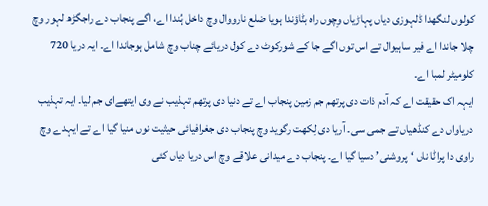کولوں لنگھدا ڈلہوزی دیاں پہاڑیاں وِچوں راہ بݨاؤندا ہویا ضلع نارووال وچ داخل ہُندا اے، اگے پنجاب دے راجگڑھ لہور وچ چلا جاندا اے فیر ساہیوال تے اس توں اگے جا کے شورکوٹ دے کوݪ دریائے چناب وچ شامل ہوجاندا اے۔ ایہ دریا 720 کلومیٹر لمبا اے۔
ایہہ اک حقیقت اے کہ آدم ذات دی پرتھم جم زمین پنجاب اے تے دنیا دی پرتھم تہذیب نے وی ایتھےای جم لیا۔ ایہ تہذیب دریاواں دے کنڈھیاں تے جمی سی۔ آریا دی لِکھت رگوید وچ پنجاب دی جغرافیائی حیثیت نوں منیا گیا اے تے ایہدے وچ راوی دا پراݨا ناں ‘پروشنی’ دسیا گیا اے۔ پنجاب دے میدانی علاقے وچ اس دریا دیاں کئی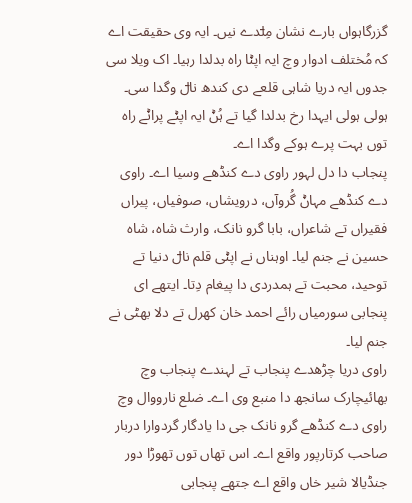گزرگاہواں بارے نشان مِݪدے نیں۔ ایہ وی حقیقت اے کہ مُختلف ادوار وچ ایہ اپݨا راہ بدلدا رہیا۔ اک ویلا سی جدوں ایہ دریا شاہی قلعے دی کندھ ناݪ وگدا سی۔ ہولی ہولی ایہدا رخ بدلدا گیا تے ہُݨ ایہ اپݨے پراݨے راہ توں بہت پرے ہوکے وگدا اے۔
پنجاب دا دل لہور راوی دے کنڈھے وسیا اے۔ راوی دے کنڈھے مہاݨ گُروآں، درویشاں، صوفیاں، پیراں فقیراں تے شاعراں، بابا گرو نانک، وارث شاہ، شاہ حسین نے جنم لیا۔ اوہناں نے اپݨی قلم ناݪ دنیا تے توحید، محبت تے ہمدردی دا پیغام دِتا۔ ایتھے ای پنجابی سورمیاں رائے احمد خان کھرل تے دلا بھٹی نے جنم لیا۔
راوی دریا چڑھدے پنجاب تے لہندے پنجاب وچ بھائیچارک سانجھ دا منبع وی اے۔ ضلع نارووال وچ راوی دے کنڈھے گرو نانک جی دا یادگار گردوارا دربار صاحب کرتارپور واقع اے۔ اس تھاں توں تھوڑا دور جنڈیالا شیر خاں واقع اے جتھے پنجابی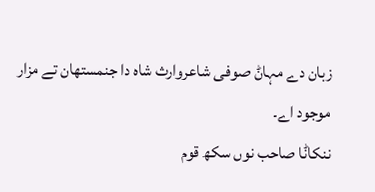زبان دے مہاݨ صوفی شاعروارث شاہ دا جنمستھان تے مزار موجود اے۔
ننکاݨا صاحب نوں سکھ قوم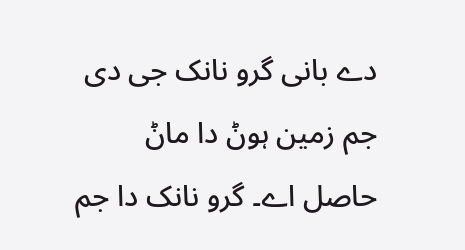دے بانی گرو نانک جی دی جم زمین ہوݨ دا ماݨ حاصل اے۔ گرو نانک دا جم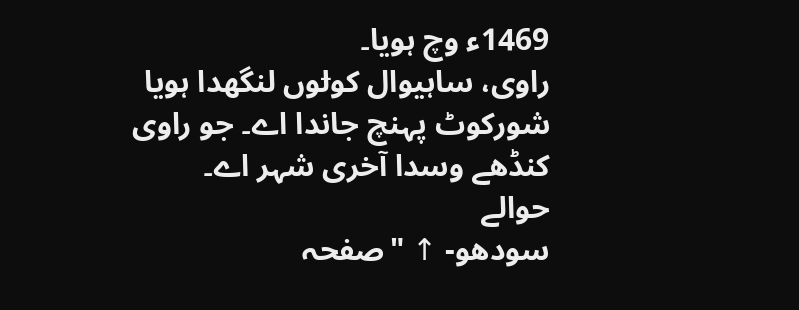1469ء وچ ہویا۔
راوی، ساہیوال کوݪوں لنگھدا ہویا شورکوٹ پہنچ جاندا اے۔ جو راوی کنڈھے وسدا آخری شہر اے۔
حوالے
سودھو- ↑ "صفحہ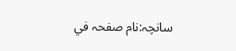سانچہ:نام صفحہ في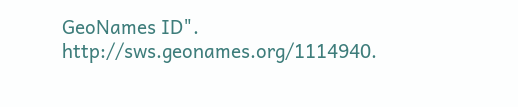GeoNames ID". http://sws.geonames.org/1114940.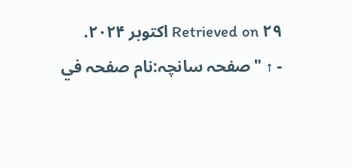Retrieved on ۲۹ اکتوبر ۲۰۲۴.
- ↑ "صفحہ سانچہ:نام صفحہ في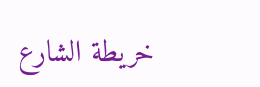خريطة الشارع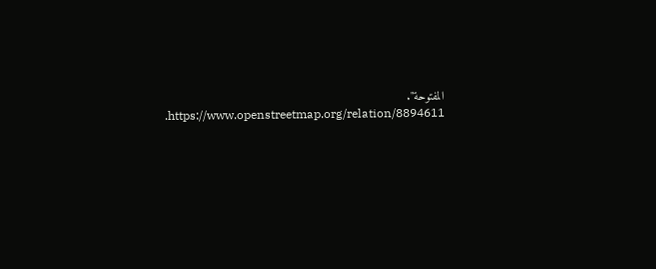المفتوحة". https://www.openstreetmap.org/relation/8894611.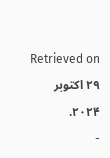Retrieved on ۲۹ اکتوبر ۲۰۲۴.
-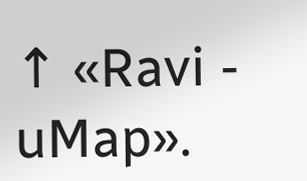↑ «Ravi - uMap».